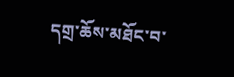དགྲ་ཆོས་མཐོང་བ་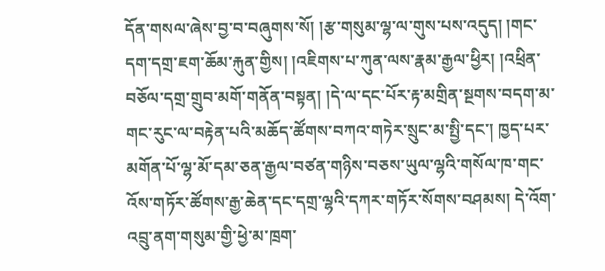དོན་གསལ་ཞེས་བྱ་བ་བཞུགས་སོ། །རྩ་གསུམ་ལྷ་ལ་གུས་པས་འདུད། །གང་དག་དགྲ་ཇག་ཆོམ་རྐུན་གྱིས། །འཇིགས་པ་ཀུན་ལས་རྣམ་རྒྱལ་ཕྱིར། །འཕྲིན་བཅོལ་དགྲ་གྲུབ་མགོ་གནོན་བསྟན། །དེ་ལ་དང་པོར་རྟ་མགྲིན་སྔགས་བདག་མ་གང་རུང་ལ་བརྟེན་པའི་མཆོད་ཚོགས་བཀའ་གཏེར་སྲུང་མ་སྤྱི་དང་། ཁྱད་པར་མགོན་པོ་ལྷ་མོ་དམ་ཅན་རྒྱལ་བཙན་གཉིས་བཅས་ཡུལ་ལྷའི་གསོལ་ཁ་གང་འོས་གཏོར་ཚོགས་རྒྱ་ཆེན་དང་དགྲ་ལྷའི་དཀར་གཏོར་སོགས་བཤམས། དེ་འོག་འབྲུ་ནག་གསུམ་གྱི་ཕྱེ་མ་ཁྲག་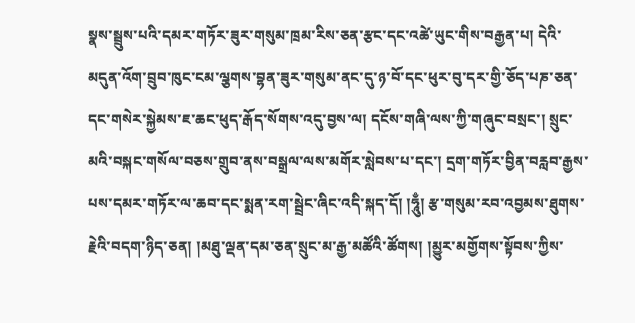སྣས་སྦྲུས་པའི་དམར་གཏོར་ཟུར་གསུམ་ཁྲམ་རིས་ཅན་རྩང་དང་འཚེ་ཡུང་གིས་བརྒྱན་པ། དེའི་མདུན་འོག་བྲུབ་ཁུང་ངམ་ལྕགས་བྷན་ཟུར་གསུམ་ནང་དུ་ཉ་བོ་དང་ཕུར་བུ་དར་གྱི་ཅོད་པཎ་ཅན་དང་གསེར་སྐྱེམས་ཇ་ཆང་ཕུད་རྒོད་སོགས་འདུ་བྱས་ལ། དངོས་གཞི་ལས་ཀྱི་གཞུང་བསྲང་། སྲུང་མའི་བསྐང་གསོལ་བཅས་གྲུབ་ནས་བསྒྲལ་ལས་མགོར་སླེབས་པ་དང་། དྲག་གཏོར་བྱིན་བརླབ་རྒྱས་པས་དམར་གཏོར་ལ་ཆབ་དང་སྨན་རག་སྦྲེང་ཞིང་འདི་སྐད་དོ། །ཧཱུྃ། རྩ་གསུམ་རབ་འབྱམས་ཐུགས་རྗེའི་བདག་ཉིད་ཅན། །མཐུ་ལྡན་དམ་ཅན་སྲུང་མ་རྒྱ་མཚོའི་ཚོགས། །མྱུར་མགྱོགས་སྟོབས་ཀྱིས་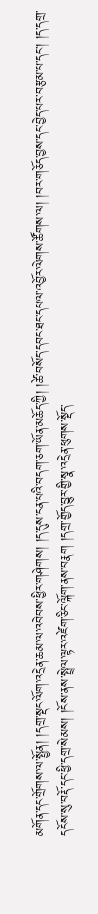མགོན་དང་གྲོགས་ལ་སྤྱོན། །དགྲ་སྡང་ལོག་འདྲེན་ཆམ་ལ་འབེབས་ཕྱིར་གཤེགས། །ད་དུས་ངན་པའི་བདག་ཅག་ཡོན་མཆོད་ཀྱི། །ཚེ་བསོད་དབང་ཐང་དཔལ་འབྱོར་ལེགས་ཚོགས་ལ། །བར་གཅོད་བྱས་དང་བྱེད་པར་བརྩམ་པ་དང་། །ད་དགྲ་དངོས་སུ་བརྡོ་དང་ཕྱི་དགྲ་སེམས། །ངོས་ནས་སྤྲེལ་ལྟར་འཛེག་ཅིང་ལྐོག་ནས་བརྣག །དགྲ་གྱོད་བྱུར་གྱི་སྣ་འདྲེན་ཕུགས་སྡོད་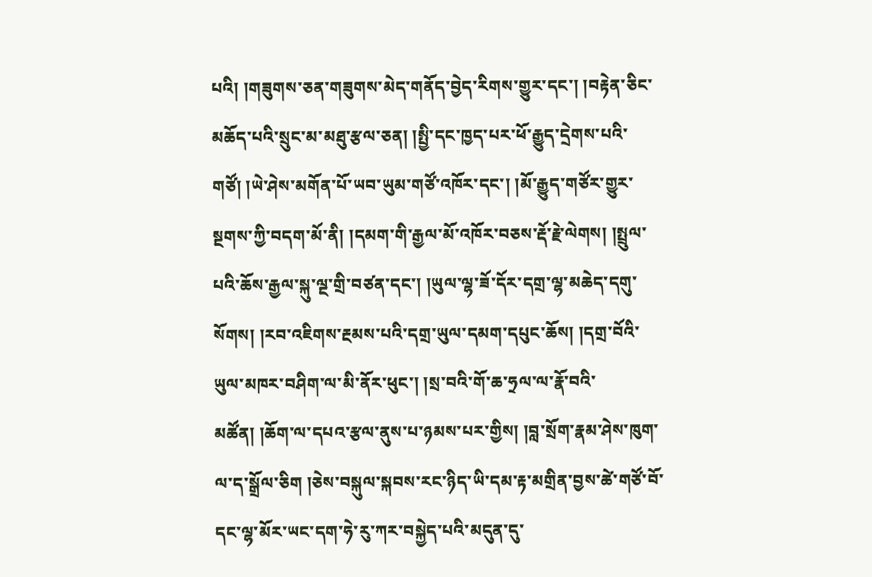པའི། །གཟུགས་ཅན་གཟུགས་མེད་གནོད་བྱེད་རིགས་གྱུར་དང་། །བརྟེན་ཅིང་མཆོད་པའི་སྲུང་མ་མཐུ་རྩལ་ཅན། །སྤྱི་དང་ཁྱད་པར་ཕོ་རྒྱུད་དྲེགས་པའི་གཙོ། །ཡེ་ཤེས་མགོན་པོ་ཡབ་ཡུམ་གཙོ་འཁོར་དང་། །མོ་རྒྱུད་གཙོར་གྱུར་སྔགས་ཀྱི་བདག་མོ་ནི། །དམག་གི་རྒྱལ་མོ་འཁོར་བཅས་རྡོ་རྗེ་ལེགས། །སྤྲུལ་པའི་ཆོས་རྒྱལ་སྐུ་ལྔ་གྲི་བཙན་དང་། །ཡུལ་ལྷ་ཟོ་དོར་དགྲ་ལྷ་མཆེད་དགུ་སོགས། །རབ་འཇིགས་རྔམས་པའི་དགྲ་ཡུལ་དམག་དཔུང་ཆོས། །དགྲ་བོའི་ཡུལ་མཁར་བཤིག་ལ་མི་ནོར་ཕུང་། །སྲ་བའི་གོ་ཆ་ཧྲལ་ལ་རྣོ་བའི་མཚོན། །ཆོག་ལ་དཔའ་རྩལ་ནུས་པ་ཉམས་པར་གྱིས། །བླ་སྲོག་རྣམ་ཤེས་ཁུག་ལ་ད་སྒྲོལ་ཅིག །ཅེས་བསྐུལ་སྐབས་རང་ཉིད་ཡི་དམ་རྟ་མགྲིན་བྱས་ཚེ་གཙོ་བོ་དང་ལྷ་མོར་ཡང་དག་ཧེ་རུ་ཀར་བསྐྱེད་པའི་མདུན་དུ་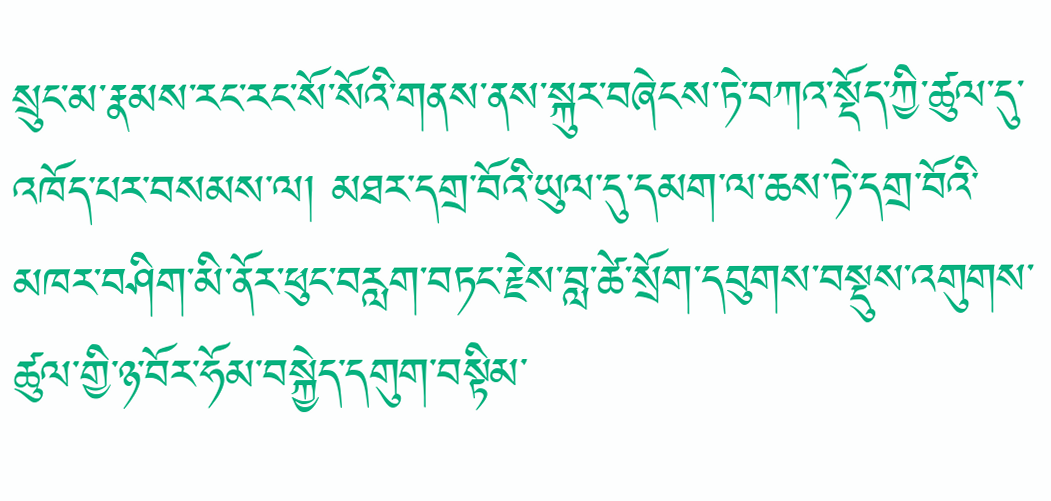སྲུང་མ་རྣམས་རང་རང་སོ་སོའི་གནས་ནས་སྐུར་བཞེངས་ཏེ་བཀའ་སྡོད་ཀྱི་ཚུལ་དུ་འཁོད་པར་བསམས་ལ། མཐར་དགྲ་བོའི་ཡུལ་དུ་དམག་ལ་ཆས་ཏེ་དགྲ་བོའི་མཁར་བཤིག་མི་ནོར་ཕུང་བརླག་བཏང་རྗེས་བླ་ཚེ་སྲོག་དབུགས་བསྡུས་འགུགས་ཚུལ་གྱི་ཉ་བོར་ཧོམ་བསྐྱེད་དགུག་བསྟིམ་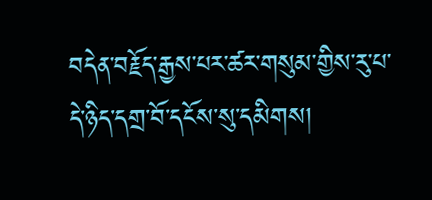བདེན་བརྗོད་རྒྱས་པར་ཚར་གསུམ་གྱིས་རུ་པ་དེ་ཉིད་དགྲ་བོ་དངོས་སུ་དམིགས།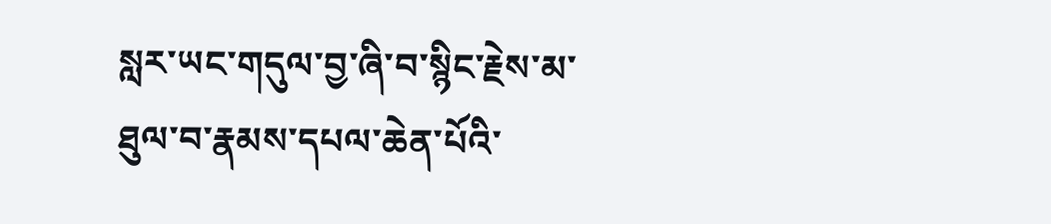སླར་ཡང་གདུལ་བྱ་ཞི་བ་སྙིང་རྗེས་མ་ཐུལ་བ་རྣམས་དཔལ་ཆེན་པོའི་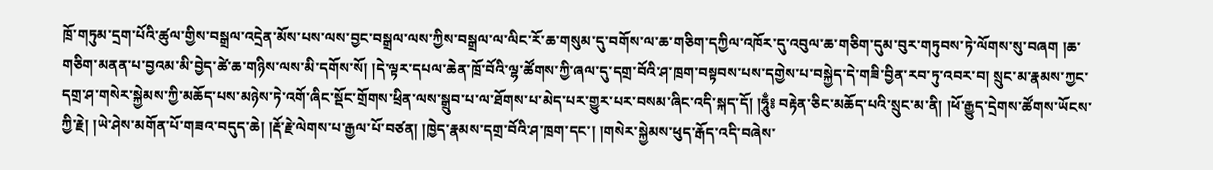ཁྲོ་གཏུམ་དྲག་པོའི་ཚུལ་གྱིས་བསྒྲལ་འདྲེན་མོས་པས་ལས་བྱང་བསྒྲལ་ལས་ཀྱིས་བསྒྲལ་ལ་ལིང་རོ་ཆ་གསུམ་དུ་བགོས་ལ་ཆ་གཅིག་དཀྱིལ་འཁོར་དུ་འབུལ་ཆ་གཅིག་དུམ་བུར་གཏུབས་ཏེ་ལོགས་སུ་བཞག །ཆ་གཅིག་མནན་པ་བྱའམ་མི་བྱེད་ཚེ་ཆ་གཉིས་ལས་མི་དགོས་སོ། །དེ་ལྟར་དཔལ་ཆེན་ཁྲོ་བོའི་ལྷ་ཚོགས་ཀྱི་ཞལ་དུ་དགྲ་བོའི་ཤ་ཁྲག་བསྟབས་པས་དགྱེས་པ་བསྐྱེད་དེ་གཟི་བྱིན་རབ་ཏུ་འབར་བ། སྲུང་མ་རྣམས་ཀྱང་དགྲ་ཤ་གསེར་སྐྱེམས་ཀྱི་མཆོད་པས་མཉེས་ཏེ་འགོ་ཞིང་སྡོང་གྲོགས་ཕྲིན་ལས་སྒྲུབ་པ་ལ་ཐོགས་པ་མེད་པར་གྱུར་པར་བསམ་ཞིང་འདི་སྐད་དོ། །ཧཱུྃ༔ བརྟེན་ཅིང་མཆོད་པའི་སྲུང་མ་ནི། །ཕོ་རྒྱུད་དྲེགས་ཚོགས་ཡོངས་ཀྱི་རྗེ། །ཡེ་ཤེས་མགོན་པོ་གཟའ་བདུད་ཆེ། །རྡོ་རྗེ་ལེགས་པ་རྒྱལ་པོ་བཙན། །ཁྱེད་རྣམས་དགྲ་བོའི་ཤ་ཁྲག་དང་། །གསེར་སྐྱེམས་ཕུད་རྒོད་འདི་བཞེས་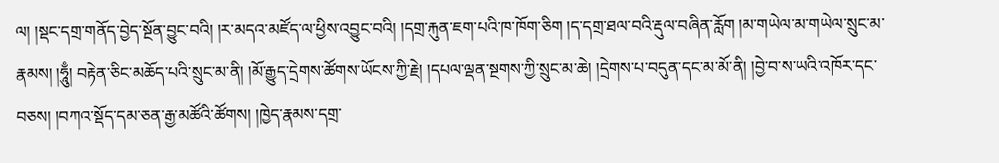ལ། །སྡང་དགྲ་གནོད་བྱེད་སྔོན་བྱུང་བའི། །ར་མདའ་མཛོད་ལ་ཕྱིས་འབྱུང་བའི། །དགྲ་རྐུན་ཇག་པའི་ཁ་ཁོག་ཅིག །ད་དགྲ་ཐལ་བའི་རྡུལ་བཞིན་རློག །མ་གཡེལ་མ་གཡེལ་སྲུང་མ་རྣམས། །ཧཱུྃ། བརྟེན་ཅིང་མཆོད་པའི་སྲུང་མ་ནི། །མོ་རྒྱུད་དྲེགས་ཚོགས་ཡོངས་ཀྱི་རྗེ། །དཔལ་ལྡན་སྔགས་ཀྱི་སྲུང་མ་ཆེ། །དྲེགས་པ་བདུན་དང་མ་མོ་ནི། །བྱེ་བ་ས་ཡའི་འཁོར་དང་བཅས། །བཀའ་སྡོད་དམ་ཅན་རྒྱ་མཚོའི་ཚོགས། །ཁྱེད་རྣམས་དགྲ་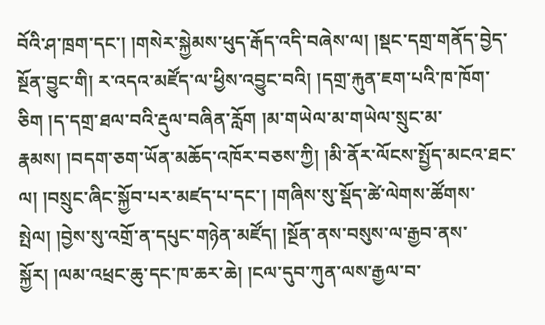བོའི་ཤ་ཁྲག་དང་། །གསེར་སྐྱེམས་ཕུད་རྒོད་འདི་བཞེས་ལ། །སྡང་དགྲ་གནོད་བྱེད་སྔོན་བྱུང་གི། ར་འདའ་མཛོད་ལ་ཕྱིས་འབྱུང་བའི། །དགྲ་རྐུན་ཇག་པའི་ཁ་ཁོག་ཅིག །ད་དགྲ་ཐལ་བའི་རྡུལ་བཞིན་རློག །མ་གཡེལ་མ་གཡེལ་སྲུང་མ་རྣམས། །བདག་ཅག་ཡོན་མཆོད་འཁོར་བཅས་ཀྱི། །མི་ནོར་ལོངས་སྤྱོད་མངའ་ཐང་ལ། །བསྲུང་ཞིང་སྐྱོབ་པར་མཛད་པ་དང་། །གཞིས་སུ་སྡོད་ཚེ་ལེགས་ཚོགས་སྤེལ། །བྱེས་སུ་འགྲོ་ན་དཔུང་གཉེན་མཛོད། །སྔོན་ནས་བསུས་ལ་རྒྱབ་ནས་སྐྱོར། །ལམ་འཕྲང་ཆུ་དང་ཁ་ཆར་ཆེ། །ངལ་དུབ་ཀུན་ལས་རྒྱལ་བ་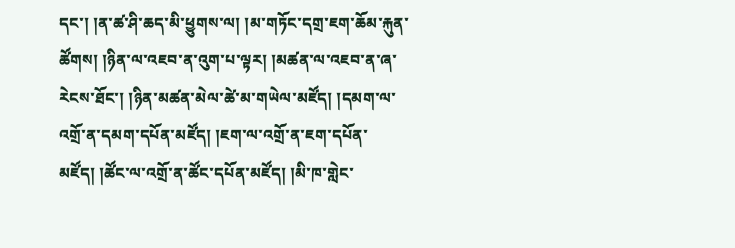དང་། །ན་ཚ་ཤི་ཆད་མི་ཕྱུགས་ལ། །མ་གཏོང་དགྲ་ཇག་ཆོམ་རྐུན་ཚོགས། །ཉིན་ལ་འཇབ་ན་འུག་པ་ལྟར། །མཚན་ལ་འཇབ་ན་ཞ་རེངས་ཐོང་། །ཉིན་མཚན་མེལ་ཚེ་མ་གཡེལ་མཛོད། །དམག་ལ་འགྲོ་ན་དམག་དཔོན་མཛོད། །ཇག་ལ་འགྲོ་ན་ཇག་དཔོན་མཛོད། །ཚོང་ལ་འགྲོ་ན་ཚོང་དཔོན་མཛོད། །མི་ཁ་གླེང་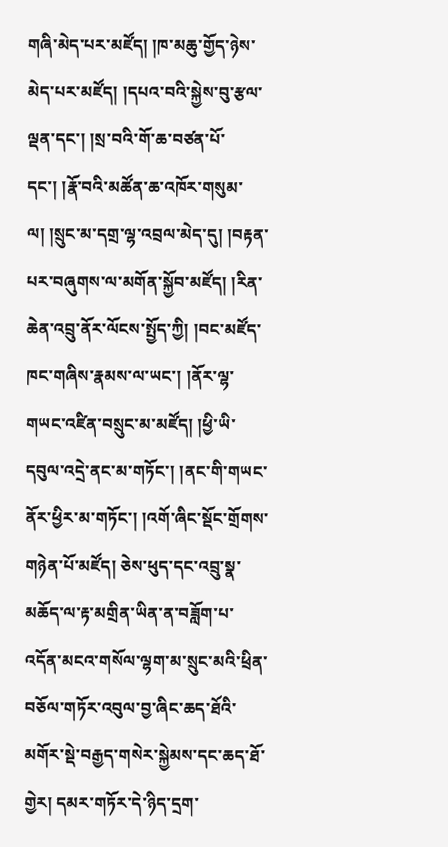གཞི་མེད་པར་མཛོད། །ཁ་མཆུ་གྱོད་ཉེས་མེད་པར་མཛོད། །དཔའ་བའི་སྐྱེས་བུ་རྩལ་ལྡན་དང་། །སྲ་བའི་གོ་ཆ་བཙན་པོ་དང་། །རྣོ་བའི་མཚོན་ཆ་འཁོར་གསུམ་ལ། །སྲུང་མ་དགྲ་ལྷ་འབྲལ་མེད་དུ། །བརྟན་པར་བཞུགས་ལ་མགོན་སྐྱོབ་མཛོད། །རིན་ཆེན་འབྲུ་ནོར་ལོངས་སྤྱོད་ཀྱི། །བང་མཛོད་ཁང་གཞིས་རྣམས་ལ་ཡང་། །ནོར་ལྷ་གཡང་འཛིན་བསྲུང་མ་མཛོད། །ཕྱི་ཡི་དབུལ་འདྲེ་ནང་མ་གཏོང་། །ནང་གི་གཡང་ནོར་ཕྱིར་མ་གཏོང་། །འགོ་ཞིང་སྡོང་གྲོགས་གཉེན་པོ་མཛོད། ཅེས་ཕུད་དང་འབྲུ་སྣ་མཆོད་ལ་རྟ་མགྲིན་ཡིན་ན་བཟློག་པ་འདོན་མངའ་གསོལ་ལྷག་མ་སྲུང་མའི་ཕྲིན་བཅོལ་གཏོར་འབུལ་བྱ་ཞིང་ཆད་ཐོའི་མགོར་སྡེ་བརྒྱད་གསེར་སྐྱེམས་དང་ཆད་ཐོ་གྱེར། དམར་གཏོར་དེ་ཉིད་དྲག་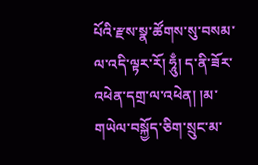པོའི་རྫས་སྣ་ཚོགས་སུ་བསམ་ལ་འདི་ལྟར་རོ། ཧཱུྃ། ད་ནི་ཟོར་འཕེན་དགྲ་ལ་འཕེན། །མ་གཡེལ་བསྐྱོད་ཅིག་སྲུང་མ་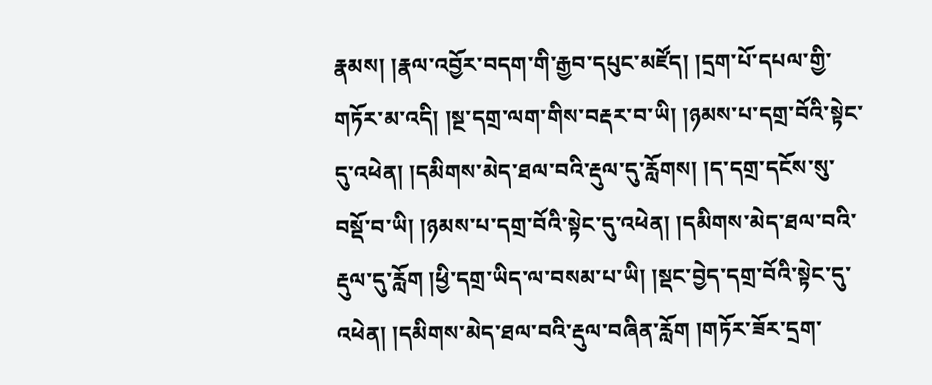རྣམས། །རྣལ་འབྱོར་བདག་གི་རྒྱབ་དཔུང་མཛོད། །དྲག་པོ་དཔལ་གྱི་གཏོར་མ་འདི། །སྔ་དགྲ་ལག་གིས་བརྡར་བ་ཡི། །ཉམས་པ་དགྲ་བོའི་སྟེང་དུ་འཕེན། །དམིགས་མེད་ཐལ་བའི་རྡུལ་དུ་རློགས། །ད་དགྲ་དངོས་སུ་བསྡོ་བ་ཡི། །ཉམས་པ་དགྲ་བོའི་སྟེང་དུ་འཕེན། །དམིགས་མེད་ཐལ་བའི་རྡུལ་དུ་རློག །ཕྱི་དགྲ་ཡིད་ལ་བསམ་པ་ཡི། །སྡང་བྱེད་དགྲ་བོའི་སྟེང་དུ་འཕེན། །དམིགས་མེད་ཐལ་བའི་རྡུལ་བཞིན་རློག །གཏོར་ཟོར་དྲག་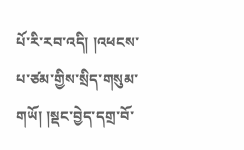པོ་རི་རབ་འདི། །འཕངས་པ་ཙམ་གྱིས་སྲིད་གསུམ་གཡོ། །སྡང་བྱེད་དགྲ་བོ་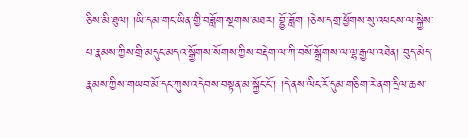ཅིས་མི་ཐུལ། །ཡི་དམ་གང་ཡིན་གྱི་བཟློག་སྔགས་མཐར། བྷྱོ་ཟློག །ཅེས་དགྲ་ཕྱོགས་སུ་འཕངས་ལ་སྐྱེས་པ་རྣམས་ཀྱིས་གྲི་མདུང་མདའ་སྒྱོགས་སོགས་ཀྱིས་བརྡེག་ལ་ཀི་བསོ་སྒྲོགས་ལ་ལྷ་རྒྱལ་འཐེན། བུད་མེད་རྣམས་ཀྱིས་གཡབ་མོ་དང་ཀུས་འདེབས་བསྟན་མ་སྐྱོང་ངོ་། །དེ་ནས་ལིང་རོ་དུམ་གཅིག་རེ་ནག་དྲིལ་ཆས་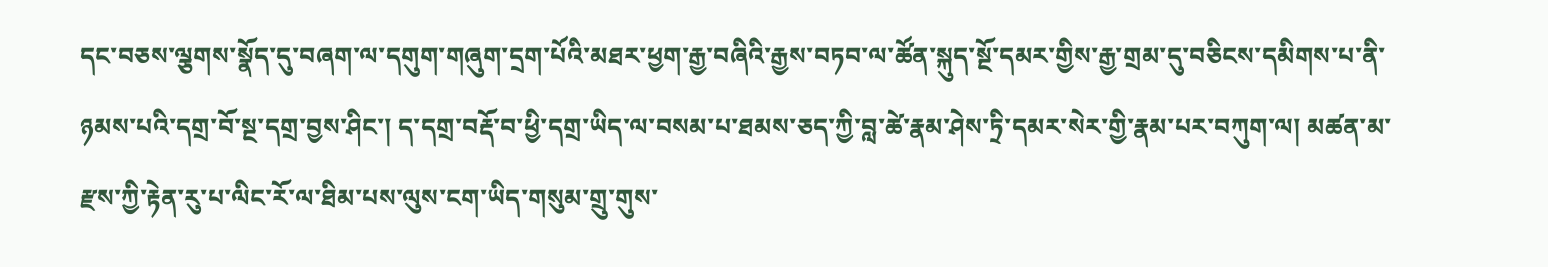དང་བཅས་ལྕགས་སྣོད་དུ་བཞག་ལ་དགུག་གཞུག་དྲག་པོའི་མཐར་ཕྱག་རྒྱ་བཞིའི་རྒྱས་བཏབ་ལ་ཚོན་སྐུད་སྔོ་དམར་གྱིས་རྒྱ་གྲམ་དུ་བཅིངས་དམིགས་པ་ནི་ཉམས་པའི་དགྲ་བོ་སྔ་དགྲ་བྱས་ཤིང་། ད་དགྲ་བརྡོ་བ་ཕྱི་དགྲ་ཡིད་ལ་བསམ་པ་ཐམས་ཅད་ཀྱི་བླ་ཚེ་རྣམ་ཤེས་ཏྲི་དམར་སེར་གྱི་རྣམ་པར་བཀུག་ལ། མཚན་མ་རྫས་ཀྱི་རྟེན་རུ་པ་ལིང་རོ་ལ་ཐིམ་པས་ལུས་ངག་ཡིད་གསུམ་གྲུ་གུས་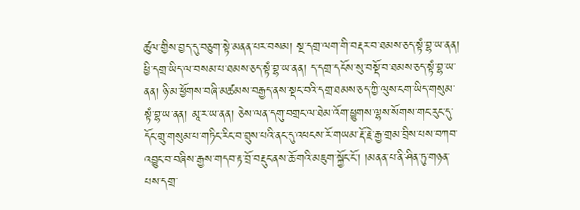ཚུལ་གྱིས་བྱད་དུ་བཅུག་སྟེ་མནན་པར་བསམ། སྔ་དགྲ་ལག་གི་བརྡར་བ་ཐམས་ཅད་སྟཾ་བྷ་ཡ་ནན། ཕྱི་དགྲ་ཡིད་ལ་བསམ་པ་ཐམས་ཅད་སྟཾ་བྷ་ཡ་ནན། ད་དགྲ་དངོས་སུ་བསྡོ་བ་ཐམས་ཅད་སྟཾ་བྷ་ཡ་ནན། ཉི་མ་ཕྱོགས་བཞི་མཚམས་བརྒྱད་ནས་སྡང་བའི་དགྲ་ཐམས་ཅད་ཀྱི་ལུས་ངག་ཡིད་གསུམ་སྟཾ་བྷ་ཡ་ནན། མཱ་ར་ཡ་ནན། ཅེས་ལན་དགུ་བགྲང་ལ་ཐེམ་འོག་ཕྱུགས་ལྷས་སོགས་གང་རུང་དུ་དོང་གྲུ་གསུམ་པ་གཏིང་རིང་བ་བྲུས་པའི་ནང་དུ་འཕངས་རོ་གཡམ་རྡོ་རྗེ་རྒྱ་གྲམ་བྲིས་པས་བཀབ་འབྱུང་བ་བཞིས་རྒྱས་གདབ་རྟ་བྲོ་བརྡུང་ནས་ཆོ་གའི་མཇུག་སྐྱོང་ངོ་། །མནན་པ་ནི་ཤིན་ཏུ་གཉན་པས་དགྲ་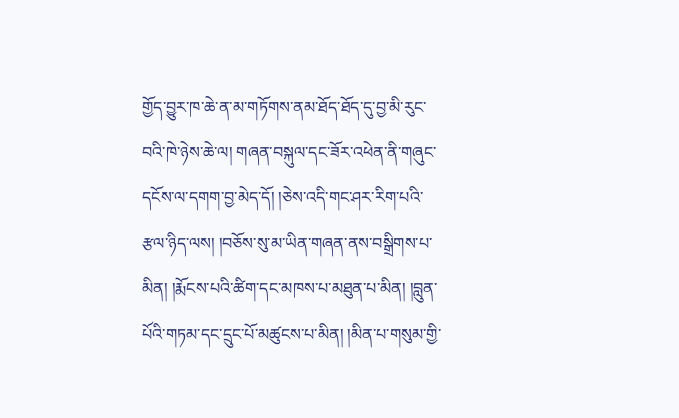གྱོད་བྱུར་ཁ་ཆེ་ན་མ་གཏོགས་ནམ་ཐོད་ཐོད་དུ་བྱ་མི་རུང་བའི་ཁེ་ཉེས་ཆེ་ལ། གཞན་བསྐུལ་དང་ཟོར་འཕེན་ནི་གཞུང་དངོས་ལ་དགག་བྱ་མེད་དོ། །ཅེས་འདི་གང་ཤར་རིག་པའི་རྩལ་ཉིད་ལས། །བཅོས་སུ་མ་ཡིན་གཞན་ནས་བསྒྲིགས་པ་མིན། །རྨོངས་པའི་ཚིག་དང་མཁས་པ་མཐུན་པ་མིན། །བླུན་པོའི་གཏམ་དང་དྲུང་པོ་མཚུངས་པ་མིན། །མིན་པ་གསུམ་གྱི་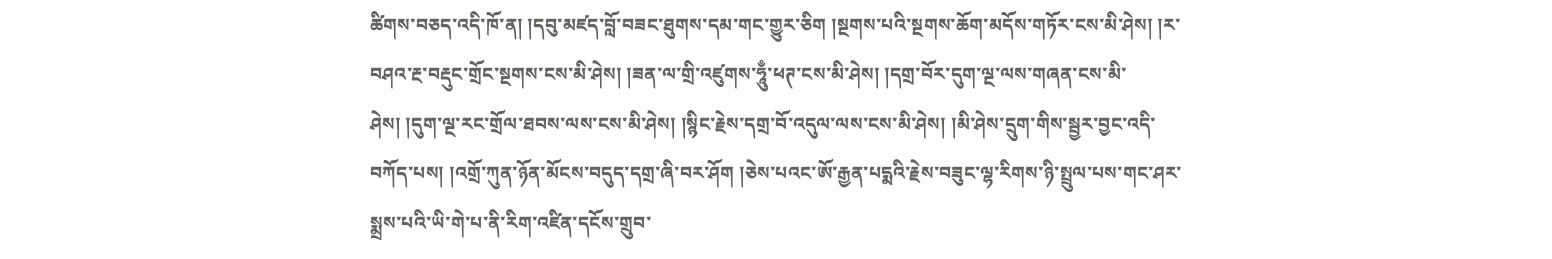ཚིགས་བཅད་འདི་ཁོ་ན། །དབུ་མཛད་བློ་བཟང་ཐུགས་དམ་གང་གྱུར་ཅིག །སྔགས་པའི་སྔགས་ཆོག་མདོས་གཏོར་ངས་མི་ཤེས། །ར་བཤའ་རྔ་བརྡུང་གྲོང་སྔགས་ངས་མི་ཤེས། །ཟན་ལ་གྲི་འཛུགས་ཧཱུྃ་ཕཊ་ངས་མི་ཤེས། །དགྲ་བོར་དུག་ལྔ་ལས་གཞན་ངས་མི་ཤེས། །དུག་ལྔ་རང་གྲོལ་ཐབས་ལས་ངས་མི་ཤེས། །སྙིང་རྗེས་དགྲ་བོ་འདུལ་ལས་ངས་མི་ཤེས། །མི་ཤེས་དྲུག་གིས་སྦྱར་བྱང་འདི་བཀོད་པས། །འགྲོ་ཀུན་ཉོན་མོངས་བདུད་དགྲ་ཞི་བར་ཤོག །ཅེས་པའང་ཨོ་རྒྱན་པདྨའི་རྗེས་བཟུང་ལྷ་རིགས་ཉི་སྤྲུལ་པས་གང་ཤར་སྨྲས་པའི་ཡི་གེ་པ་ནི་རིག་འཛིན་དངོས་གྲུབ་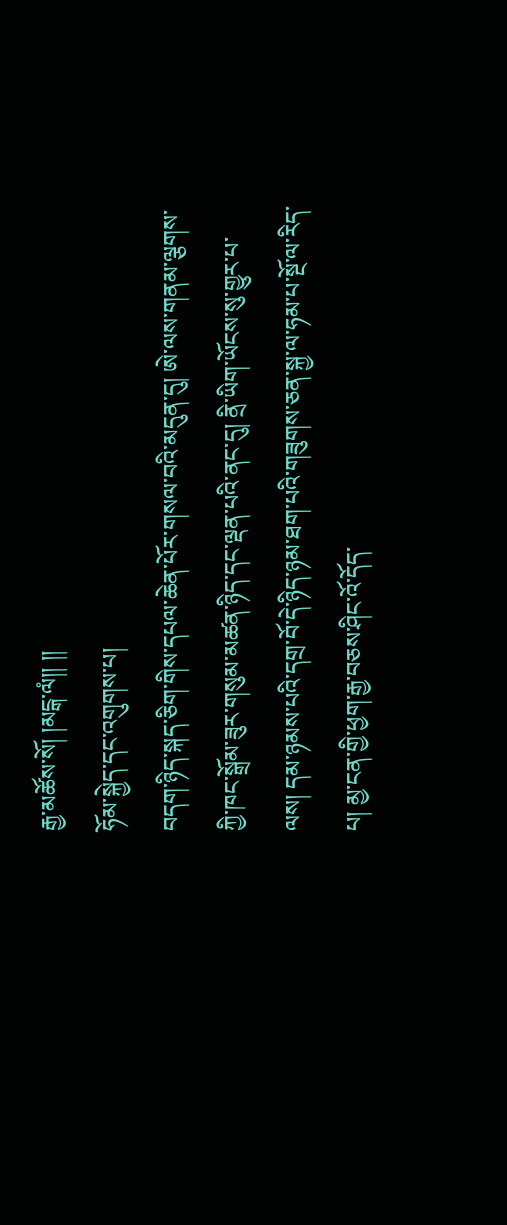རྒྱ་མཚོས་སོ། །མངྒ་ལཾ།། །།
ཧོམ་སྐྱེད་དང་འགུགས་པ།
བདག་ཉིད་སྐད་ཅིག་གིས་དཔལ་ཆེན་པོར་གསལ་བའི་མདུན་དུ། ཨེ་ལས་གནམ་ལྕགས་ཀྱི་ཁང་སྒྲོམ་ཟུར་གསུམ་མཚན་ཉིད་དང་ལྡན་པའི་ནང་དུ། ནྲི་ཡིག་ཡོངས་སུ་གྱུར་པ་ལས། དམ་ཉམས་པའི་དགྲ་བོ་དེ་ཉིད་ཉམ་ཐག་པའི་གཟུགས་ཅན་སྐྱ་ལ་ཧམ་པ་སྔོ་ལ་རིད་པ། མྱ་ངན་གྱི་ཕྱག་རྒྱ་བཅས་ཤིང་འོ་དོད་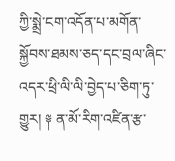ཀྱི་སྨྲེ་ངག་འདོན་པ་མགོན་སྐྱོབས་ཐམས་ཅད་དང་བྲལ་ཞིང་འདར་ཕྲི་ལི་ལི་བྱེད་པ་ཅིག་ཏུ་གྱུར། ༈ ན་མོ་རིག་འཛིན་རྩ་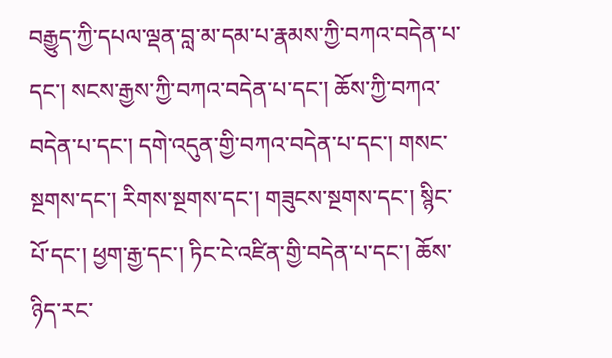བརྒྱུད་ཀྱི་དཔལ་ལྡན་བླ་མ་དམ་པ་རྣམས་ཀྱི་བཀའ་བདེན་པ་དང་། སངས་རྒྱས་ཀྱི་བཀའ་བདེན་པ་དང་། ཆོས་ཀྱི་བཀའ་བདེན་པ་དང་། དགེ་འདུན་གྱི་བཀའ་བདེན་པ་དང་། གསང་སྔགས་དང་། རིགས་སྔགས་དང་། གཟུངས་སྔགས་དང་། སྙིང་པོ་དང་། ཕྱག་རྒྱ་དང་། ཏིང་ངེ་འཛིན་གྱི་བདེན་པ་དང་། ཆོས་ཉིད་རང་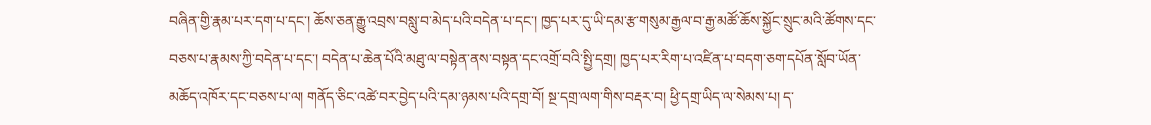བཞིན་གྱི་རྣམ་པར་དག་པ་དང་། ཆོས་ཅན་རྒྱུ་འབྲས་བསླུ་བ་མེད་པའི་བདེན་པ་དང་། ཁྱད་པར་དུ་ཡི་དམ་རྩ་གསུམ་རྒྱལ་བ་རྒྱ་མཚོ་ཆོས་སྐྱོང་སྲུང་མའི་ཚོགས་དང་བཅས་པ་རྣམས་ཀྱི་བདེན་པ་དང་། བདེན་པ་ཆེན་པོའི་མཐུ་ལ་བསྟེན་ནས་བསྟན་དང་འགྲོ་བའི་སྤྱི་དགྲ། ཁྱད་པར་རིག་པ་འཛིན་པ་བདག་ཅག་དཔོན་སློབ་ཡོན་མཆོད་འཁོར་དང་བཅས་པ་ལ། གནོད་ཅིང་འཚེ་བར་བྱེད་པའི་དམ་ཉམས་པའི་དགྲ་བོ། སྔ་དགྲ་ལག་གིས་བརྡར་བ། ཕྱི་དགྲ་ཡིད་ལ་སེམས་པ། ད་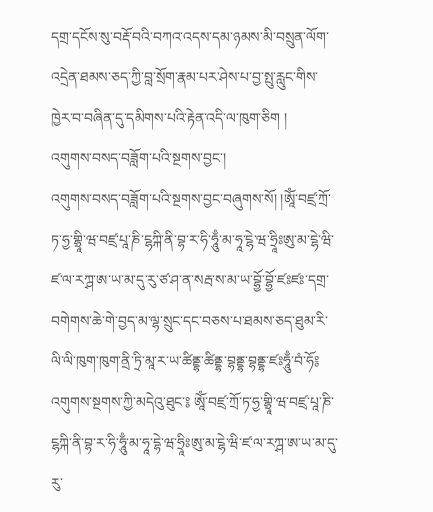དགྲ་དངོས་སུ་བརྡོ་བའི་བཀའ་འདས་དམ་ཉམས་མི་བསྲུན་ལོག་འདྲེན་ཐམས་ཅད་ཀྱི་བླ་སྲོག་རྣམ་པར་ཤེས་པ་བྱ་སྤུ་རླུང་གིས་ཁྱེར་བ་བཞིན་དུ་དམིགས་པའི་རྟེན་འདི་ལ་ཁུག་ཅིག །
འགུགས་བསད་བཟློག་པའི་སྔགས་བྱང་།
འགུགས་བསད་བཟློག་པའི་སྔགས་བྱང་བཞུགས་སོ། །ཨཱོཾ་བཛྲ་ཀྲོ་ཏ་ཧྱ་གྷྲཱི་ཝ་བཛྲ་པཱ་ཎི་ངྷཀྐི་ནི་བྷ་ར་ཧི་ཧཱུྃ་མ་ཧཱ་ངྷེ་ཝ་ཧྲཱིཿཨུ་མ་ངྷེ་ཝི་ཛ་ལ་རཀྴ་ཨ་ཡ་མ་དུ་རུ་ཙ་ཤ་ན་སརྦ་ས་མ་ཡ་བྷྱོ་བྷྱོ་ཛཿཛཿ་དགྲ་བགེགས་ཆེ་གེ་བྱད་མ་ལྷ་སྲུང་དང་བཅས་པ་ཐམས་ཅད་ཐུམ་རི་ལི་ལི་ཁུག་ཁུག་ནྲི་ཏྲི་མཱ་ར་ཡ་ཚིནྡྷ་ཚིནྡྷ་བྷནྡྷ་བྷནྡྷ་ཛཿཧཱུྃ་བཾ་ཧོ༔ འགུགས་སྔགས་ཀྱི་མདེའུ་ཐུང་༔ ཨཱོཾ་བཛྲ་ཀྲོ་ཏ་ཧྱ་གྷྲཱི་ཝ་བཛྲ་པཱ་ཎི་ངྷཀྐི་ནི་བྷ་ར་ཧི་ཧཱུྃ་མ་ཧཱ་དྷེ་ཝ་ཧྲཱིཿཨུ་མ་ངྷེ་ཝི་ཛ་ལ་རཀྴ་ཨ་ཡ་མ་དུ་རུ་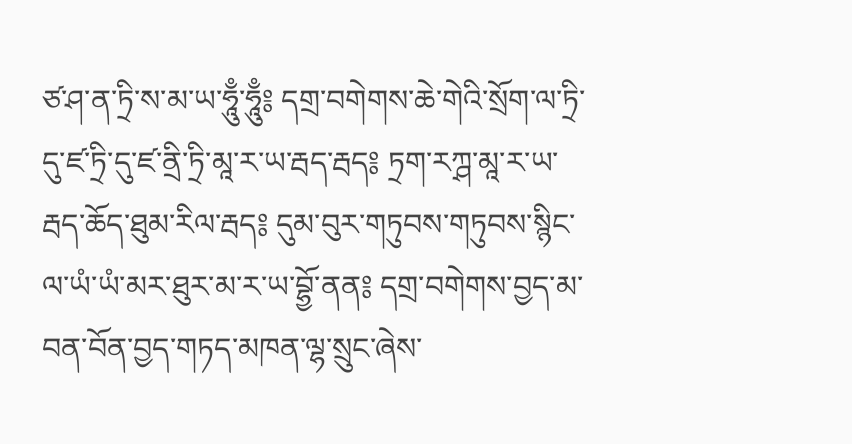ཙ་ཤ་ན་ཏྲི་ས་མ་ཡ་ཧཱུྃ་ཧཱུྃ༔ དགྲ་བགེགས་ཆེ་གེའི་སྲོག་ལ་ཏྲི་དུ་ཛ་ཏྲི་དུ་ཛ་ནྲི་ཏྲི་མཱ་ར་ཡ་རྦད་རྦད༔ ཏྲག་རཀྴ་མཱ་ར་ཡ་རྦད་ཆོད་ཐུམ་རིལ་རྦད༔ དུམ་བུར་གཏུབས་གཏུབས་སྙིང་ལ་ཡཾ་ཡཾ་མར་ཐུར་མ་ར་ཡ་བྷྱོ་ནན༔ དགྲ་བགེགས་བྱད་མ་བན་བོན་བྱད་གཏད་མཁན་ལྷ་སྲུང་ཞེས་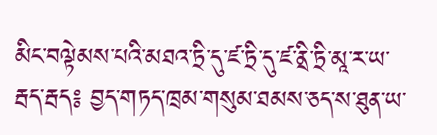མིང་བལྟེམས་པའི་མཐའ་ཏྲི་དུ་ཛ་ཏྲི་དུ་ཛ་ནྲི་ཏྲི་མཱ་ར་ཡ་རྦད་རྦད༔ བྱད་གཏད་ཁྲམ་གསུམ་ཐམས་ཅད་ས་ཐུན་ཡ་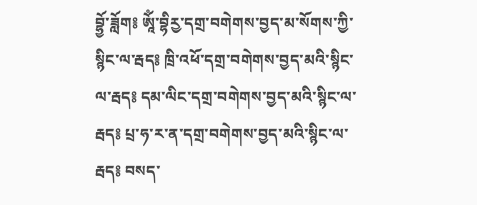བྷྱོ་ཟློག༔ ཨཱོཾ་བྷིརྱ་དགྲ་བགེགས་བྱད་མ་སོགས་ཀྱི་སྙིང་ལ་རྦད༔ ཁྲི་འཕོ་དགྲ་བགེགས་བྱད་མའི་སྙིང་ལ་རྦད༔ དམ་ལིང་དགྲ་བགེགས་བྱད་མའི་སྙིང་ལ་རྦད༔ པྲ་ཧ་ར་ན་དགྲ་བགེགས་བྱད་མའི་སྙིང་ལ་རྦད༔ བསད་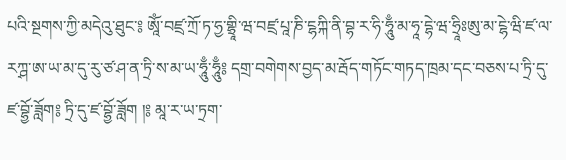པའི་སྔགས་ཀྱི་མདེའུ་ཐུང་༔ ཨཱོཾ་བཛྲ་ཀྲོ་ཏ་ཧྱ་གྷྲཱི་ཝ་བཛྲ་པཱ་ཎི་ངྷཀྐི་ནི་བྷ་ར་ཧི་ཧཱུྃ་མ་ཧཱ་དྷེ་ཝ་ཧྲཱིཿཨུ་མ་ངྷེ་ཝི་ཛ་ལ་རཀྴ་ཨ་ཡ་མ་དུ་རུ་ཙ་ཤ་ན་ཏྲི་ས་མ་ཡ་ཧཱུྃ་ཧཱུྃ༔ དགྲ་བགེགས་བྱད་མ་རྦོད་གཏོང་གཏད་ཁྲམ་དང་བཅས་པ་ཏྲི་དུ་ཛ་བྷྱོ་ཟློག༔ ཏྲི་དུ་ཛ་བྷྱོ་ཟློག །༔ མཱ་ར་ཡ་ཏྲག་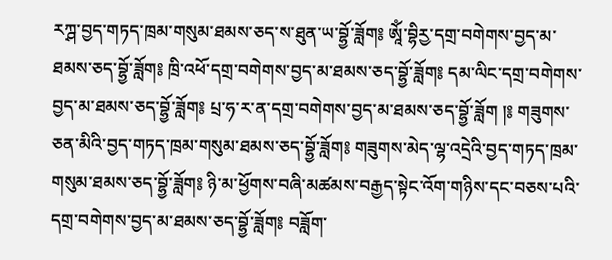རཀྴ་བྱད་གཏད་ཁྲམ་གསུམ་ཐམས་ཅད་ས་ཐུན་ཡ་བྷྱོ་ཟློག༔ ཨཱོཾ་བྷིརྱ་དགྲ་བགེགས་བྱད་མ་ཐམས་ཅད་བྷྱོ་ཟློག༔ ཁྲི་འཕོ་དགྲ་བགེགས་བྱད་མ་ཐམས་ཅད་བྷྱོ་ཟློག༔ དམ་ལིང་དགྲ་བགེགས་བྱད་མ་ཐམས་ཅད་བྷྱོ་ཟློག༔ པྲ་ཧ་ར་ན་དགྲ་བགེགས་བྱད་མ་ཐམས་ཅད་བྷྱོ་ཟློག །༔ གཟུགས་ཅན་མིའི་བྱད་གཏད་ཁྲམ་གསུམ་ཐམས་ཅད་བྷྱོ་ཟློག༔ གཟུགས་མེད་ལྷ་འདྲེའི་བྱད་གཏད་ཁྲམ་གསུམ་ཐམས་ཅད་བྷྱོ་ཟློག༔ ཉི་མ་ཕྱོགས་བཞི་མཚམས་བརྒྱད་སྟེང་འོག་གཉིས་དང་བཅས་པའི་དགྲ་བགེགས་བྱད་མ་ཐམས་ཅད་བྷྱོ་ཟློག༔ བཟློག་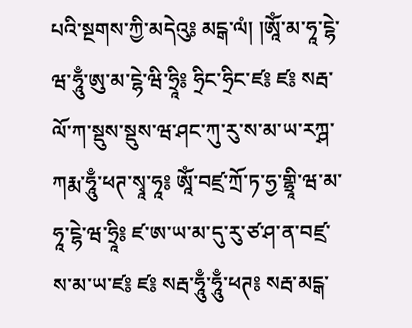པའི་སྔགས་ཀྱི་མདེའུ༔ མངྒ་ལཾ། །ཨཱོཾ་མ་ཧཱ་ངྷེ་ཝ་ཧཱུྃ་ཨུ་མ་ངྷེ་ཝི་ཧྲཱི༔ ཧྲིང་ཧྲིང་ཛ༔ ཛ༔ སརྦ་ལོ་ཀ་སྡུས་སྡུས་ཝ་ཤང་ཀུ་རུ་ས་མ་ཡ་རཀྴ་ཀརྨ་ཧཱུྃ་ཕཊ་སྭཱ་ཧཱ༔ ཨཱོཾ་བཛྲ་ཀྲོ་ཏ་ཧྱ་གྷྲཱི་ཝ་མ་ཧཱ་ངྷེ་ཝ་ཧྲཱི༔ ཛ་ཨ་ཡ་མ་དུ་རུ་ཙ་ཤ་ན་བཛྲ་ས་མ་ཡ་ཛ༔ ཛ༔ སརྦ་ཧཱུྃ་ཧཱུྃ་ཕཊ༔ སརྦ་མངྒ་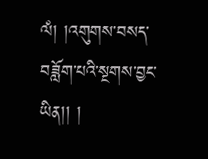ལཾ། །འགུགས་བསད་བཟློག་པའི་སྔགས་བྱང་ཡིན།། །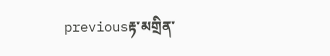previousརྟ་མགྲིན་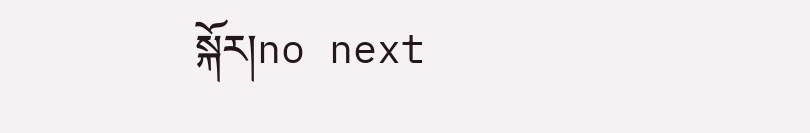སྐོར།no next